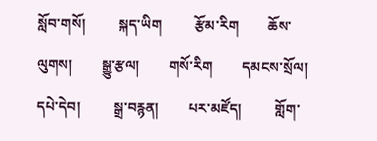སློབ་གསོ།         སྐད་ཡིག         རྩོམ་རིག        ཆོས་ལུགས།        སྒྱུ་རྩལ།        གསོ་རིག        དམངས་སྲོལ།        དཔེ་དེབ།         སྒྲ་བརྙན།        པར་མཛོད།         གློག་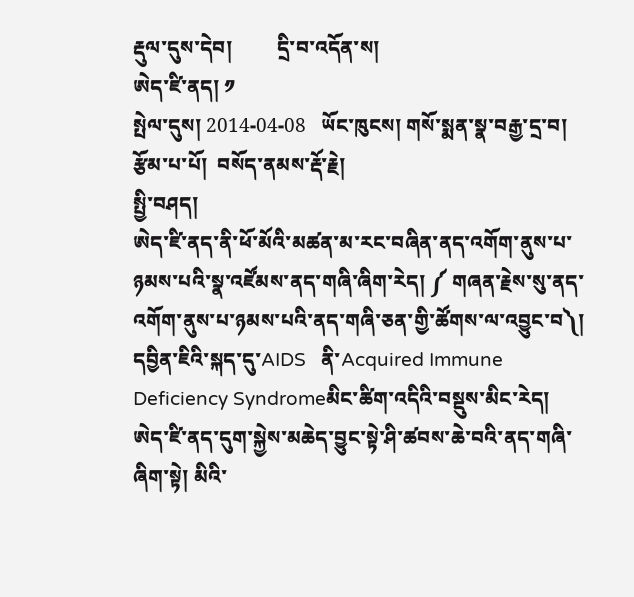རྡུལ་དུས་དེབ།         དྲི་བ་འདོན་ས།
ཨེད་ཛི་ནད། ༡
སྤེལ་དུས། 2014-04-08   ཡོང་ཁུངས། གསོ་སྨན་སྣ་བརྒྱ་དྲ་བ།   རྩོམ་པ་པོ།  བསོད་ནམས་རྡོ་རྗེ།
སྤྱི་བཤད།
ཨེད་ཛི་ནད་ནི་ཕོ་མོའི་མཚན་མ་རང་བཞིན་ནད་འགོག་ནུས་པ་ཉམས་པའི་སྣ་འཛོམས་ནད་གཞི་ཞིག་རེད། ༼ གཞན་རྗེས་སུ་ནད་འགོག་ནུས་པ་ཉམས་པའི་ནད་གཞི་ཅན་གྱི་ཚོགས་ལ་འབྱུང་བ༽། དབྱིན་ཇིའི་སྐད་དུ་AIDS   ནི་Acquired Immune Deficiency Syndromeམིང་ཚིག་འདིའི་བསྡུས་མིང་རེད། ཨེད་ཛི་ནད་དུག་སྐྱེས་མཆེད་བྱུང་སྟེ་ཤི་ཚབས་ཆེ་བའི་ནད་གཞི་ཞིག་སྟེ། མིའི་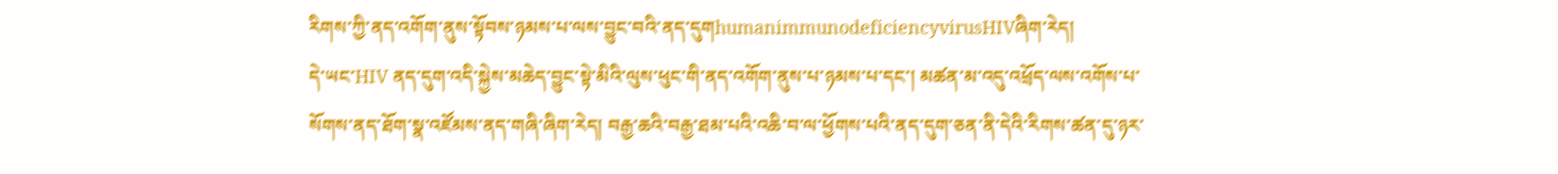རིགས་ཀྱི་ནད་འགོག་ནུས་སྟོབས་ཉམས་པ་ལས་བྱུང་བའི་ནད་དུགhumanimmunodeficiencyvirusHIVཞིག་རེད།
དེ་ཡང་HIV ནད་དུག་འདི་སྐྱེས་མཆེད་བྱུང་སྟེ་མིའི་ལུས་ཕུང་གི་ནད་འགོག་ནུས་པ་ཉམས་པ་དང་། མཚན་མ་འདུ་འཕྲོད་ལས་འགོས་པ་སོགས་ནད་ཐོག་སྣ་འཛོམས་ནད་གཞི་ཞིག་རེད། བརྒྱ་ཆའི་བརྒྱ་ཐམ་པའི་འཆི་བ་ལ་ཕྱོགས་པའི་ནད་དུག་ཅན་ནི་དེའི་རིགས་ཚན་དུ་ཉར་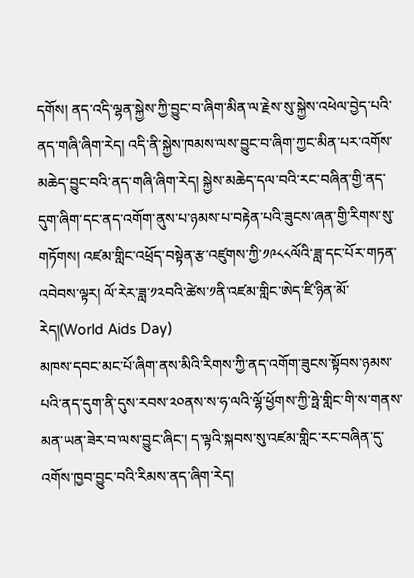དགོས། ནད་འདི་ལྷན་སྐྱེས་ཀྱི་བྱུང་བ་ཞིག་མིན་ལ་རྗེས་སུ་སྐྱེས་འཕེལ་བྱེད་པའི་ནད་གཞི་ཞིག་རེད། འདི་ནི་སྐྱེས་ཁམས་ལས་བྱུང་བ་ཞིག་ཀྱང་མིན་པར་འགོས་མཆེད་བྱུང་བའི་ནད་གཞི་ཞིག་རེད། སྐྱེས་མཆེད་དལ་བའི་རང་བཞིན་གྱི་ནད་དུག་ཞིག་དང་ནད་འགོག་ནུས་པ་ཉམས་པ་བརྟེན་པའི་ཟུངས་ཞན་གྱི་རིགས་སུ་གཏོགས། འཛམ་གླིང་འཕྲོད་བསྟེན་རྩ་འཛུགས་ཀྱི་༡༩༨༨ལོའི་ཟླ་དང་པོར་གཏན་འབེབས་ལྟར། ལོ་རེར་ཟླ་༡༢བའི་ཚེས་༡ནི་འཛམ་གླིང་ཨེད་ཛི་ཉིན་མོ་རེད།(World Aids Day)
མཁས་དབང་མང་པོ་ཞིག་ནས་མིའི་རིགས་ཀྱི་ནད་འགོག་ཟུངས་སྟོབས་ཉམས་པའི་ནད་དུག་ནི་དུས་རབས་༢༠ནས་ས་ཧ་ལའི་ལྷོ་ཕྱོགས་ཀྱི་ཧྥེ་གླིང་གི་ས་གནས་མན་ཡན་ཟེར་བ་ལས་བྱུང་ཞིང་། ད་ལྟའི་སྐབས་སུ་འཛམ་གླིང་རང་བཞིན་དུ་འགོས་ཁྱབ་བྱུང་བའི་རིམས་ནད་ཞིག་རེད།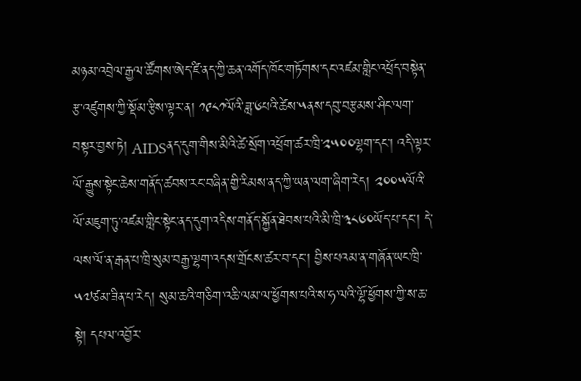མཉམ་འབྲེལ་རྒྱལ་ཚོགས་ཨེད་ཛི་ནད་ཀྱི་ཆན་འགོད་ཁོང་གཏོགས་དང་འཛམ་གླིང་འཕྲོད་བསྟེན་རྩ་འཛུགས་ཀྱི་སྡོམ་རྩིས་ལྟར་ན། ༡༩༨༡ལོའི་ཟླ་༦པའི་ཚེས་༥ནས་དབུ་བརྩམས་ཤིང་ལག་བསྟར་བྱས་ཏེ། AIDSནད་དུག་གིས་མིའི་ཚེ་སྲོག་འཕྲོག་ཚར་ཁྲི་༢༥༠༠ལྷག་དང་། འདི་ལྟར་ལོ་རྒྱུས་སྟེང་ཆེས་གནོད་ཚབས་རང་བཞིན་གྱི་རིམས་ནད་ཀྱི་ཡན་ལག་ཞིག་རེད། ༢༠༠༥ལོའི་ལོ་མཇུག་ཏུ་འཛམ་གླིང་སྟེང་ནད་དུག་འདིས་གནོད་སྐྱོན་ཐེབས་པའི་མི་ཁྲི་༣༨༦༠ཡོད་པ་དང་། དེ་ལས་ལོ་ན་རྒན་པ་ཁྲི་སུམ་བརྒྱ་ལྷག་འདས་གྲོངས་ཚར་བ་དང་། བྱིས་པའམ་ན་གཞོན་ཡང་ཁྲི་༥༧ཙམ་ཟིན་པ་རེད། སུམ་ཆའི་གཅིག་འཆི་ལམ་ལ་ཕྱོགས་པའི་ས་ཧ་ལའི་ལྷོ་ཕྱོགས་ཀྱི་ས་ཆ་སྟེ། དཔལ་འབྱོར་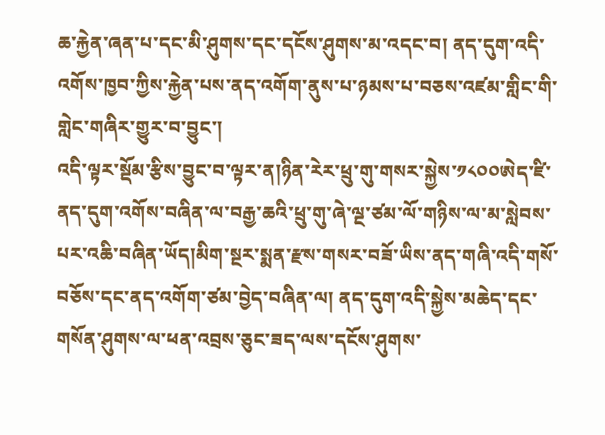ཆ་རྐྱེན་ཞན་པ་དང་མི་ཤུགས་དང་དངོས་ཤུགས་མ་འདང་བ། ནད་དུག་འདི་འགོས་ཁྱབ་ཀྱིས་རྐྱེན་པས་ནད་འགོག་ནུས་པ་ཉམས་པ་བཅས་འཛམ་གླིང་གི་གླེང་གཞིར་གྱུར་བ་བྱུང་།
འདི་ལྟར་སྡོམ་རྩིས་བྱུང་བ་ལྟར་ན།ཉིན་རེར་ཕྲུ་གུ་གསར་སྐྱེས་༡༨༠༠ཨེད་ཛི་ནད་དུག་འགོས་བཞིན་ལ་བརྒྱ་ཆའི་ཕྲུ་གུ་ཞེ་ལྔ་ཙམ་ལོ་གཉིས་ལ་མ་སླེབས་པར་འཆི་བཞིན་ཡོད།མིག་སྔར་སྨན་རྫས་གསར་བཟོ་ཡིས་ནད་གཞི་འདི་གསོ་བཅོས་དང་ནད་འགོག་ཙམ་བྱེད་བཞིན་ལ། ནད་དུག་འདི་སྐྱེས་མཆེད་དང་གསོན་ཤུགས་ལ་ཕན་འབྲས་ཅུང་ཟད་ལས་དངོས་ཤུགས་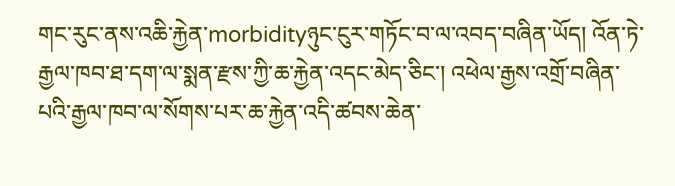གང་རུང་ནས་འཆི་རྐྱེན་morbidityཉུང་ངུར་གཏོང་བ་ལ་འབད་བཞིན་ཡོད། འོན་ཏེ་རྒྱལ་ཁབ་ཐ་དག་ལ་སྨན་རྫས་ཀྱི་ཆ་རྐྱེན་འདང་མེད་ཅིང་། འཕེལ་རྒྱས་འགྲོ་བཞིན་པའི་རྒྱལ་ཁབ་ལ་སོགས་པར་ཆ་རྐྱེན་འདི་ཚབས་ཆེན་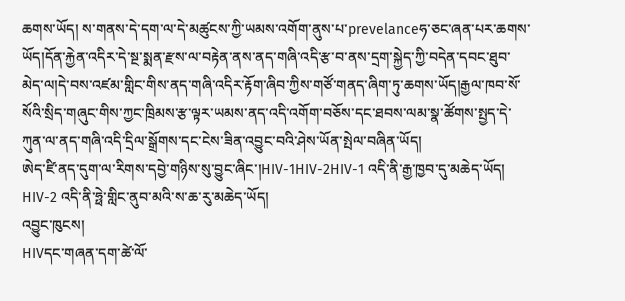ཆགས་ཡོད། ས་གནས་དེ་དག་ལ་དེ་མཚུངས་ཀྱི་ཡམས་འགོག་ནུས་པ་prevelanceཧ་ཅང་ཞན་པར་ཆགས་ཡོད།དོན་རྐྱེན་འདིར་དེ་སྔ་སྨན་རྫས་ལ་བརྟེན་ནས་ནད་གཞི་འདི་རྩ་བ་ནས་དྲག་སྐྱེད་ཀྱི་བདེན་དབང་ཐུབ་མེད་ལ།དེ་བས་འཛམ་གླིང་གིས་ནད་གཞི་འདིར་རྟོག་ཞིབ་ཀྱིས་གཙོ་གནད་ཞིག་ཏུ་ཆགས་ཡོད།རྒྱལ་ཁབ་སོ་སོའི་སྲིད་གཞུང་གིས་ཀྱང་ཁྲིམས་རྩ་ལྟར་ཡམས་ནད་འདི་འགོག་བཅོས་དང་ཐབས་ལམ་སྣ་ཚོགས་སྤྱད་དེ་ཀུན་ལ་ནད་གཞི་འདི་དྲིལ་སྒྲོགས་དང་ངེས་ཟིན་འབྱུང་བའི་ཤེས་ཡོན་སྤེལ་བཞིན་ཡོད།
ཨེད་ཛི་ནད་དུག་ལ་རིགས་དབྱེ་གཉིས་སུ་བྱུང་ཞིང་།HIV-1HIV-2HIV-1 འདི་ནི་རྒྱ་ཁྱབ་དུ་མཆེད་ཡོད། HIV-2 འདི་ནི་ཧྥེ་གླིང་ནུབ་མའི་ས་ཆ་རུ་མཆེད་ཡོད།
འབྱུང་ཁུངས།
HIVདང་གཞན་དག་ཚེ་ལོ་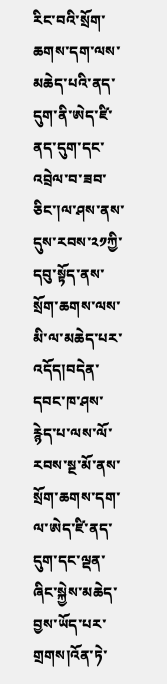རིང་བའི་སྲོག་ཆགས་དག་ལས་མཆེད་པའི་ནད་དུག་ནི་ཨེད་ཛི་ནད་དུག་དང་འབྲེལ་བ་ཟབ་ཅིང་།ལ་ཤས་ནས་དུས་རབས་༢༡ཀྱི་དབུ་སྟོད་ནས་སྲོག་ཆགས་ལས་མི་ལ་མཆེད་པར་འདོད།བདེན་དབང་ཁ་ཤས་རྙེད་པ་ལས་ལོ་རབས་སྔ་མོ་ནས་སྲོག་ཆགས་དག་ལ་ཨེད་ཛི་ནད་དུག་དང་ལྡན་ཞིང་སྐྱེས་མཆེད་བྱས་ཡོད་པར་གྲགས།འོན་ཏེ་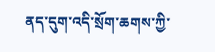ནད་དུག་འདི་སྲོག་ཆགས་ཀྱི་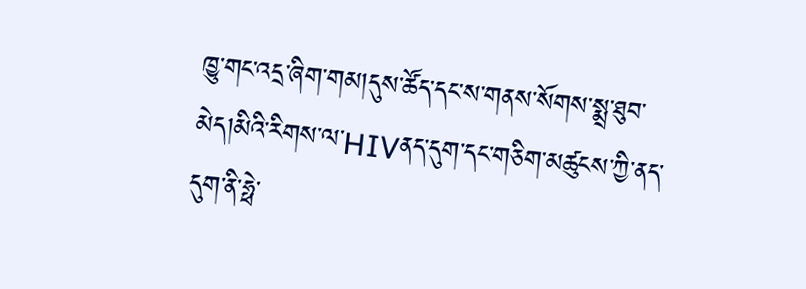ཁྱུ་གང་འདྲ་ཞིག་གམ།དུས་ཚོད་དང་ས་གནས་སོགས་སྨྲ་ཐུབ་མེད།མིའི་རིགས་ལ་HIVནད་དུག་དང་གཅིག་མཚུངས་ཀྱི་ནད་དུག་ནི་ཧྥེ་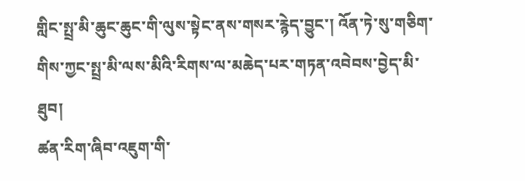གླིང་སྤྲ་མི་ཆུང་ཆུང་གི་ལུས་སྟེང་ནས་གསར་རྙེད་བྱུང་། འོན་ཏེ་སུ་གཅིག་གིས་ཀྱང་སྤྲ་མི་ལས་མིའི་རིགས་ལ་མཆེད་པར་གཏན་འབེབས་བྱེད་མི་ཐུབ།
ཚན་རིག་ཞིབ་འཇུག་གི་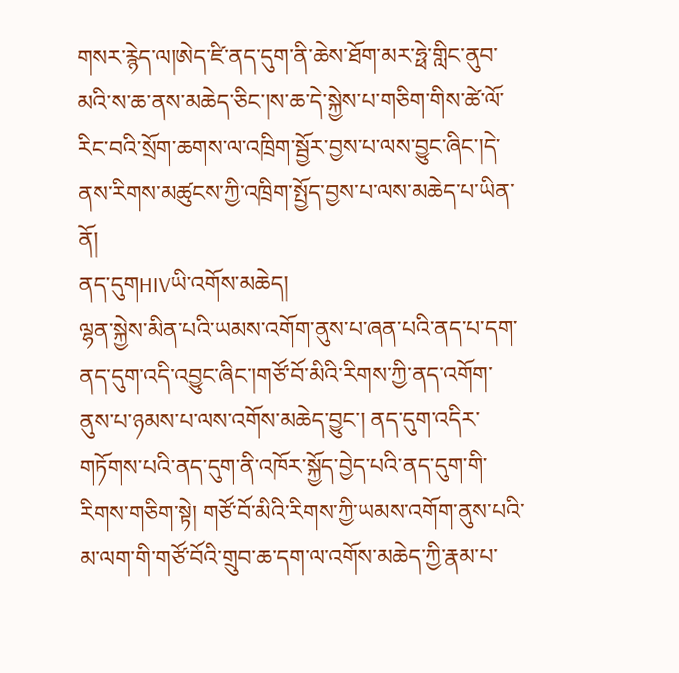གསར་རྙེད་ལ།ཨེད་ཛི་ནད་དུག་ནི་ཆེས་ཐོག་མར་ཧྥེ་གླིང་ནུབ་མའི་ས་ཆ་ནས་མཆེད་ཅིང་།ས་ཆ་དེ་སྐྱེས་པ་གཅིག་གིས་ཚེ་ལོ་རིང་བའི་སྲོག་ཆགས་ལ་འཁྲིག་སྦྱོར་བྱས་པ་ལས་བྱུང་ཞིང་།དེ་ནས་རིགས་མཚུངས་ཀྱི་འཁྲིག་སྤྱོད་བྱས་པ་ལས་མཆེད་པ་ཡིན་ནོ།
ནད་དུགHIVཡི་འགོས་མཆེད།
ལྷན་སྐྱེས་མིན་པའི་ཡམས་འགོག་ནུས་པ་ཞན་པའི་ནད་པ་དག་ནད་དུག་འདི་འབྱུང་ཞིང་།གཙོ་བོ་མིའི་རིགས་ཀྱི་ནད་འགོག་ནུས་པ་ཉམས་པ་ལས་འགོས་མཆེད་བྱུང་། ནད་དུག་འདིར་གཏོགས་པའི་ནད་དུག་ནི་འཁོར་སྐྱོད་བྱེད་པའི་ནད་དུག་གི་རིགས་གཅིག་སྟེ། གཙོ་བོ་མིའི་རིགས་ཀྱི་ཡམས་འགོག་ནུས་པའི་མ་ལག་གི་གཙོ་བོའི་གྲུབ་ཆ་དག་ལ་འགོས་མཆེད་ཀྱི་རྣམ་པ་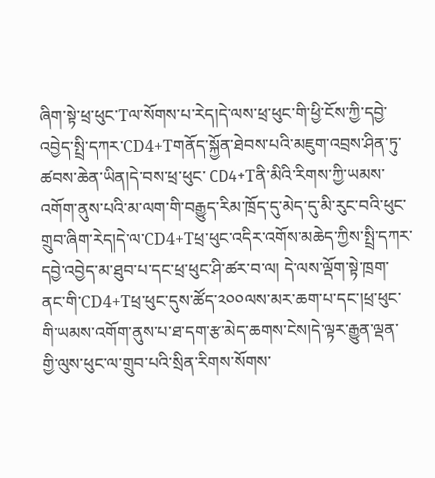ཞིག་སྟེ་ཕྲ་ཕུང་Tལ་སོགས་པ་རེད།དེ་ལས་ཕྲ་ཕུང་གི་ཕྱི་ངོས་ཀྱི་དབྱེ་འབྱེད་སྤྲི་དཀར་CD4+Tགནོད་སྐྱོན་ཐེབས་པའི་མཇུག་འབྲས་ཤིན་ཏུ་ཚབས་ཆེན་ཡིན།དེ་བས་ཕྲ་ཕུང་ CD4+Tནི་མིའི་རིགས་ཀྱི་ཡམས་འགོག་ནུས་པའི་མ་ལག་གི་བརྒྱུད་རིམ་ཁྲོད་དུ་མེད་དུ་མི་རུང་བའི་ཕུང་གྲུབ་ཞིག་རེད།དེ་ལ་CD4+Tཕྲ་ཕུང་འདིར་འགོས་མཆེད་ཀྱིས་སྤྲི་དཀར་དབྱེ་འབྱེད་མ་ཐུབ་པ་དང་ཕྲ་ཕུང་ཤི་ཚར་བ་ལ། དེ་ལས་ལྡོག་སྟེ་ཁྲག་ནང་གི་CD4+Tཕྲ་ཕུང་དུས་ཚོད་༢༠༠ལས་མར་ཆག་པ་དང་།ཕྲ་ཕུང་གི་ཡམས་འགོག་ནུས་པ་ཐ་དག་རྩ་མེད་ཆགས་ངེས།དེ་ལྟར་རྒྱུན་ལྡན་གྱི་ལུས་ཕུང་ལ་གྲུབ་པའི་སྲིན་རིགས་སོགས་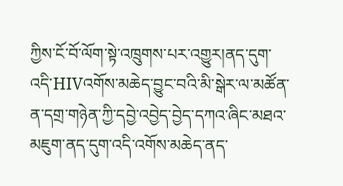ཀྱིས་ངོ་བོ་ལོག་སྟེ་འཁྲུགས་པར་འགྱུར།ནད་དུག་འདི་HIVའགོས་མཆེད་བྱུང་བའི་མི་སྒེར་ལ་མཚོན་ན་དགྲ་གཉེན་ཀྱི་དབྱེ་འབྱེད་བྱེད་དཀའ་ཞིང་མཐའ་མཇུག་ནད་དུག་འདི་འགོས་མཆེད་ནད་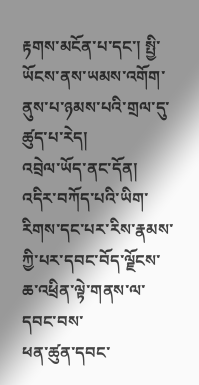རྟགས་མངོན་པ་དང་། སྤྱི་ཡོངས་ནས་ཡམས་འགོག་ནུས་པ་ཉམས་པའི་གྲལ་དུ་ཚུད་པ་རེད།
འབྲེལ་ཡོད་ནང་དོན།
འདིར་བཀོད་པའི་ཡིག་རིགས་དང་པར་རིས་རྣམས་ཀྱི་པར་དབང་བོད་ལྗོངས་ཆ་འཕྲིན་ལྟེ་གནས་ལ་དབང་བས་
ཕན་ཚུན་དབང་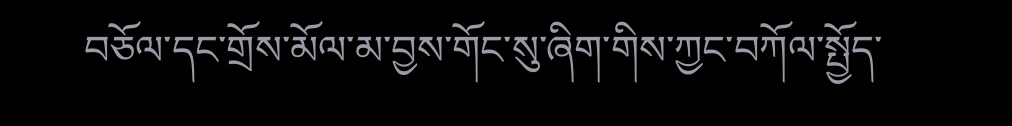བཅོལ་དང་གྲོས་མོལ་མ་བྱས་གོང་སུ་ཞིག་གིས་ཀྱང་བཀོལ་སྤྱོད་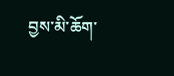བྱས་མི་ཆོག་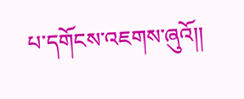པ་དགོངས་འཇགས་ཞུའོ།།